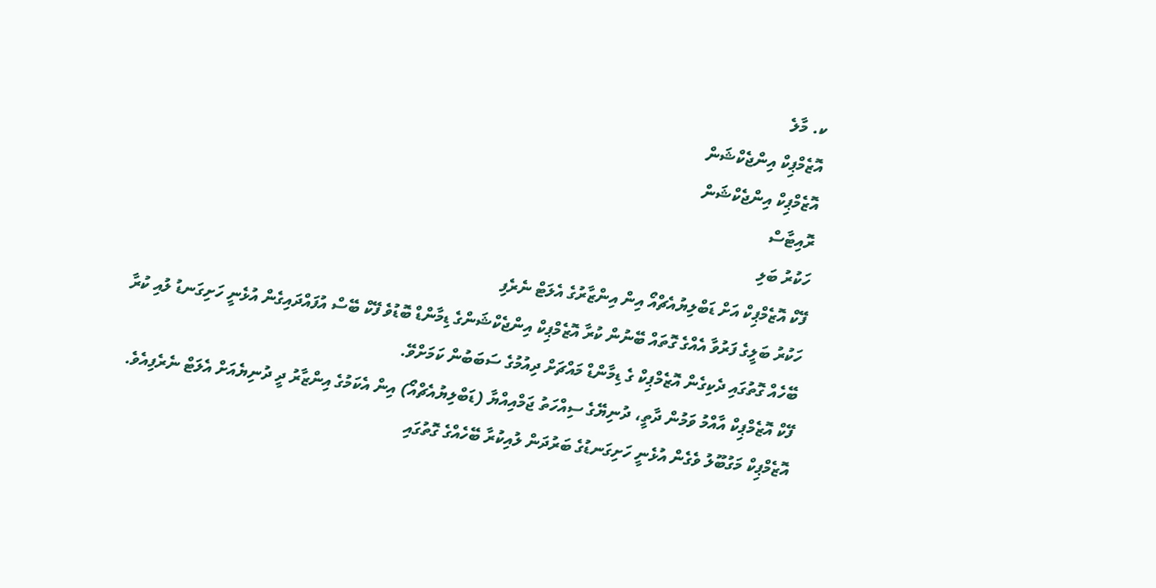ކ. މާލެ
އޮޒެމްޕިކް އިންޖެކްޝަން
އޮޒެމްޕިކް އިންޖެކްޝަން
ރޮއިޓާސް
ހަކުރު ބަލި
ފޭކް އޮޒެމްޕިކް އަށް ޑަބްލިޔުއެޗްއޯ އިން އިންޒާރުގެ އެލަޓް ނެރެފި
ހަކުރު ބަލީގެ ފަރުވާ އެއްގެ ގޮތައް ބޭނުން ކުރާ އޮޒެމްޕިކް އިންޖެކްޝަންގެ ޑިމާންޑް ބޮޑުވެ ފޭކް ބޭސް އުފައްދައިގެން އުޅެނީ ހަށިގަނޑު ލުއި ކުރާ ބޭހެއް ގޮތުގައި ދެކިގެން އޮޒެމްޕިކް ގެ ޑިމާންޑް މައްޗަށް ދިއުމުގެ ސަބަބުން ކަމަށްވޭ.
ފޭކް އޮޒެމްޕިކް އާއްމު ވަމުން ދާތީ، ދުނިޔޭގެ ސިއްހަތު ޖަމްއިއްޔާ (ޑަބްލިޔުއެޗްއޯ) އިން އެކަމުގެ އިންޒާރު ދީ ދުނިޔެއަށް އެލަޓް ނެރެފިއެވެ.
އޮޒެމްޕިކް މަގުބޫލު ވެގެން އުޅެނީ ހަށިގަނޑުގެ ބަރުދަން ލުއިކުރާ ބޭހެއްގެ ގޮތުގައި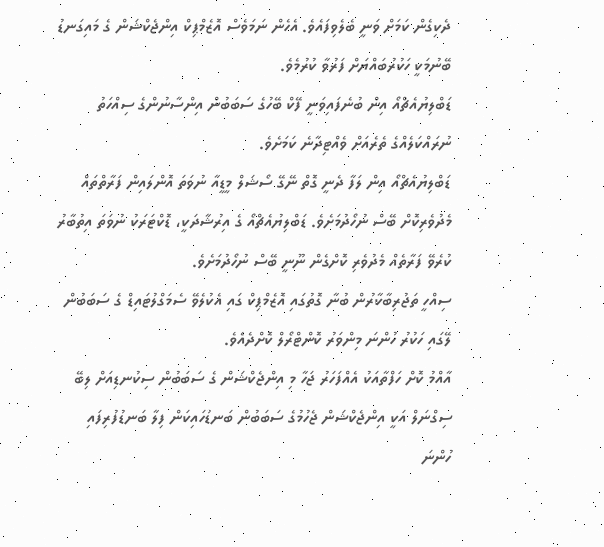ދެކިގެން ކަމަށް ވަނީ ބެލެވިފައެވެ. އެހެން ނަމަވެސް އޮޒެމްޕިކް އިންޖެކްޝަން ގެ މައިގަނޑު ބޭނުމަކީ ހަކުރުބައްޔަށް ފަރުވާ ކުރުމެވެ.
ޑަބްލިޔުއެޗްއޯ އިން ބުނެފައިވަނީ ފޭކް ބޭހުގެ ސަބަބުން އިންސާނުންގެ ސިއްހަތު ނުރައްކަލެއްގެ ތެރެއަށް ވެއްޓިދާނެ ކަމަށެވެ.
ޑަބްލިޔުއެޗްއޯ އިން ލަފާ ދެނީ ގޮތް ނޭގޭ ސޯޝަލް މީޑީއާ ނުވަތަ އޮންލައިން ފަރާތްތައް މެދުވެރިކޮށް ބޭސް ނުހޯދުމަށެވެ. ޑަބްލިޔުއެޗްއޯ ގެ އިރުޝާދަކީ، ޑޮކްޓަރަކު ނުވަތަ އިތުބާރު ކުރެވޭ ފަރާތެއް މެދުވެރި ކޮށްގެން ނޫނީ ބޭސް ނުހޯދުމަށެވެ.
ސިއްހީ ތަޖުރިބާކާރުން ބުނާ ގޮތުގައި އޮޒެމްޕިކް ގައި އެކުލެވޭ ސެމަގްލުޓައިޑް ގެ ސަބަބުން ލޭގައި ހަކުރު ހުންނަ މިންވަރު ކޮންޓްރޯލް ކޮށްދެއެވެ.
އާއްމު ކޮށް ހަފްތާއަކު އެއްފަހަރު ޖަހާ މި އިންޖެކްޝަން ގެ ސަބަބުން ސިކުނޑިއަށް ލިބޭ ސިގްނަލް އަކީ އިންޖެކްޝަން ޖެހުމުގެ ސަބަބުން ބަނޑުހައިކަން ފިލާ ބަނޑުފުރިފައި ހުންނަ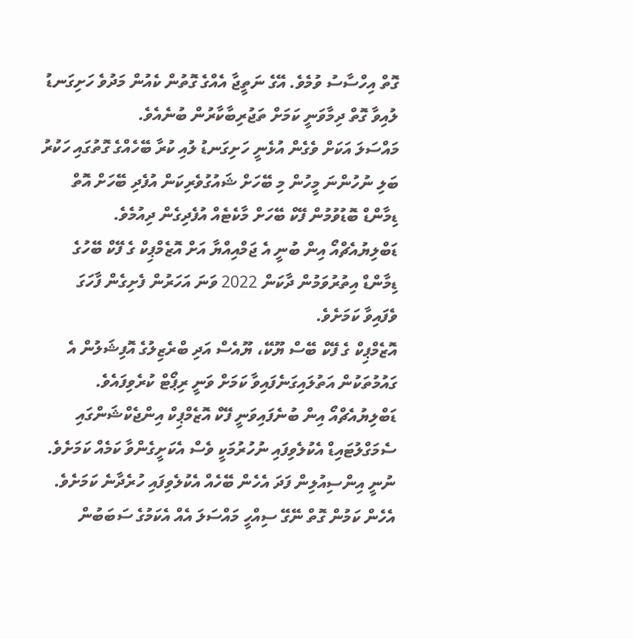ގޮތް އިހްސާސު ވުމެވެ. އޭގެ ނަތީޖާ އެއްގެ ގޮތުން ކެއުން މަދުވެ ހަށިގަނޑު ލުއިވާ ގޮތް ދިމާވަނީ ކަމަށް ތަޖުރިބާކާރުން ބުނެއެވެ.
މައްސަލަ އަކަށް ވެގެން އުޅެނީ ހަށިގަނޑު ލުއި ކުރާ ބޭހެއްގެ ގޮތުގައި ހަކުރު ބަލި ނުހުންނަ މީހުން މި ބޭހަށް ޝައުގުވެރިކަން އުފެދި ބޭހަށް އޮތް ޑިމާންޑް ބޮޑުވުމުން ފޭކް ބޭހަށް މާކެޓެއް އުފެދިގެން ދިއުމެވެ.
ޑަބްލިޔުއެޗްއޯ އިން ބުނީ އެ ޖަމްއިއްޔާ އަށް އޮޒެމްޕިކް ގެ ފޭކް ބޭހުގެ ޑިމާންޑް އިތުރުވަމުން ދާކަން 2022 ވަނަ އަހަރުން ފެށިގެން ފާހަގަ ވެފައިވާ ކަމަށެވެ.
އޮޒެމްޕިކް ގެ ފޭކް ބޭސް ޔޫކޭ، ޔޫއެސް އަދި ބްރެޒިލުގެ އޮފިޝަލުން އެ ގައުމުތަކުން އަތުލައިގަނެފައިވާ ކަމަށް ވަނީ ރިޕޯޓް ކުރެވިފައެވެ.
ޑަބްލިޔުއެޗްއޯ އިން ބުނެފައިވަނީ ފޭކް އޮޒެމްޕިކް އިންޖެކްޝަންގައި ސެމަގްލުޓައިޑް އެކުލެވިފައި ނުހުރުމަކީ ވެސް އެކަށީގެންވާ ކަމެއް ކަމަށެވެ. ނުނީ އިންސިއުލިން ފަދަ އެހެން ބޭހެއް އެކުލެވިފައި ހުރެދާނެ ކަމަށެވެ. އެހެން ކަމުން ގޮތް ނޭގޭ ސިއްހީ މައްސަލަ އެއް އެކަމުގެ ސަބަބުން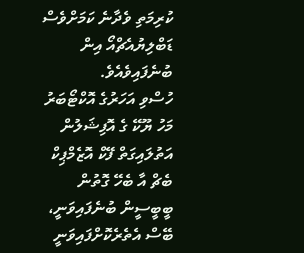ކުރިމަތި ވެދާނެ ކަމަށްވެސް ޑަބްލިޔުއެޗްއޯ އިން ބުނެފައިވެއެވެ.
ހުސްވި އަހަރުގެ އޮކްޓޯބަރު މަހު ޔޫކޭ ގެ އޮފިޝަލުން އަތުލައިގަތް ފޭކް އޮޒެމްޕިކް ބެޗް އާ ބެހޭ ގޮތުން ބީބީސީން ބުނެފައިވަނީ، ބޭސް އެތެރެކޮށްފައިވަނީ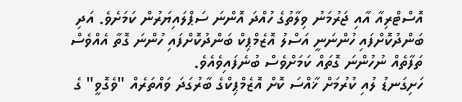އޮސްޓްރިއާ އާއި ޖަރުމަނު ވިލާތުގެ ހުއްދަ އޮންނަ ސަޕްލައިޔަރުން ކަމަށެވެ. އަދި ބަންދުކޮށްފައި ހުންނަނީ އަސްލު އޮޒެމްޕިކް ބަންދުކޮށްފައި ހުންނަ ގޮތާ އެއްވެސް ތަފާތެއް ނުހުންނަ ގޮތައް ކަމަށްވެސް ބުނެފައިވެއެވެ.
ހަށިގަނޑު ލުއި ކުރުމަށް ޚާއްސަ ކޮށް އޮޒެމްޕިކްގެ ބާރުގަދަ ވައްތަރެއް "ވެގޮވީ" ގެ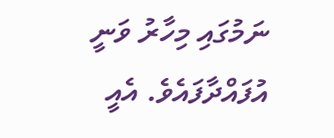ނަމުގައި މިހާރު ވަނީ އުފައްދާފައެވެ. އެއީ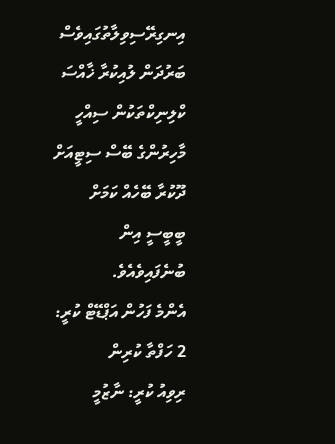އިނގިރޭސިވިލާތުގައިވެސް ބަރުދަން ލުއިކުރާ ޚާއްސަ ކްލިނިކްތަކުން ސިއްހީ މާހިރުންގެ ބޭސް ސިޓީއަށް ދޫކުރާ ބޭހެއް ކަމަށް ބީބީސީ އިން ބުނެފައިވެއެވެ.
އެންމެ ފަހުން އަޕްޑޭޓް ކުރީ: 2 ހަފްތާ ކުރިން
ރިވިއު ކުރީ: ނާޒުމީ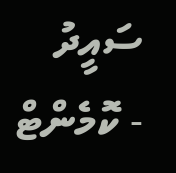ސައީދު
- ކޮމެންޓް